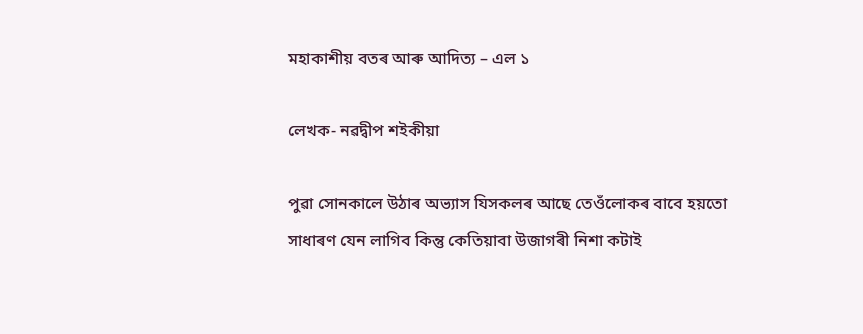মহাকাশীয় বতৰ আৰু আদিত্য – এল ১

লেখক- নৱদ্বীপ শইকীয়া

পুৱা সোনকালে উঠাৰ অভ্যাস যিসকলৰ আছে তেওঁলোকৰ বাবে হয়তো সাধাৰণ যেন লাগিব কিন্তু কেতিয়াবা উজাগৰী নিশা কটাই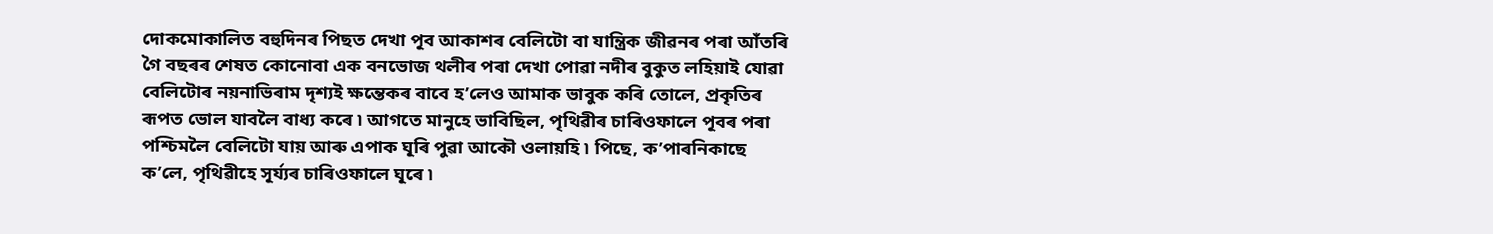দোকমোকালিত বহুদিনৰ পিছত দেখা পূব আকাশৰ বেলিটো বা যান্ত্ৰিক জীৱনৰ পৰা আঁতৰি গৈ বছৰৰ শেষত কোনোবা এক বনভোজ থলীৰ পৰা দেখা পোৱা নদীৰ বুকুত লহিয়াই যোৱা বেলিটোৰ নয়নাভিৰাম দৃশ্যই ক্ষন্তেকৰ বাবে হ’লেও আমাক ভাবুক কৰি তোলে, প্ৰকৃতিৰ ৰূপত ভোল যাবলৈ বাধ্য কৰে ৷ আগতে মানুহে ভাবিছিল, পৃথিৱীৰ চাৰিওফালে পূবৰ পৰা পশ্চিমলৈ বেলিটো যায় আৰু এপাক ঘূৰি পুৱা আকৌ ওলায়হি ৷ পিছে, ক’পাৰনিকাছে ক’লে, পৃথিৱীহে সূৰ্য্যৰ চাৰিওফালে ঘূৰে ৷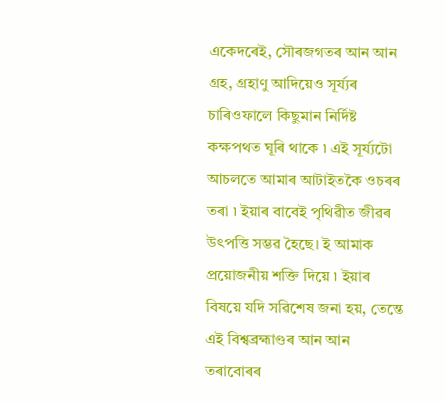একেদৰেই, সৌৰজগতৰ আন আন গ্ৰহ, গ্ৰহাণু আদিয়েও সূৰ্য্যৰ চাৰিওফালে কিছুমান নিৰ্দিষ্ট কক্ষপথত ঘূৰি থাকে ৷ এই সূৰ্য্যটো আচলতে আমাৰ আটাইতকৈ ওচৰৰ তৰা ৷ ইয়াৰ বাবেই পৃথিৱীত জীৱৰ উৎপত্তি সম্ভৱ হৈছে। ই আমাক প্ৰয়োজনীয় শক্তি দিয়ে ৷ ইয়াৰ বিষয়ে যদি সৱিশেষ জনা হয়, তেন্তে এই বিশ্বব্ৰহ্মাণ্ডৰ আন আন তৰাবোৰৰ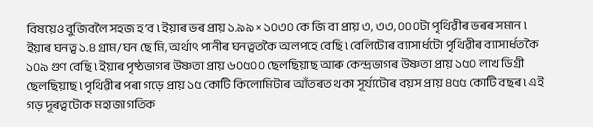বিষয়েও বুজিবলৈ সহজ হ’ব ৷ ইয়াৰ ভৰ প্ৰায় ১.৯৯ × ১০৩০ কে জি বা প্ৰায় ৩, ৩৩, ০০০টা পৃথিৱীৰ ভৰৰ সমান ৷ ইয়াৰ ঘনত্ব ১.৪ গ্ৰাম/ঘন ছে মি, অৰ্থাৎ পানীৰ ঘনত্বতকৈ অলপহে বেছি ৷ বেলিটোৰ ব্যাসাৰ্ধটো পৃথিৱীৰ ব্যাসাৰ্ধতকৈ ১০৯ গুণ বেছি ৷ ইয়াৰ পৃষ্ঠভাগৰ উষ্ণতা প্ৰায় ৬০৫০০ ছেলছিয়াছ আৰু কেন্দ্ৰভাগৰ উষ্ণতা প্ৰায় ১৫০ লাখ ডিগ্ৰী ছেলছিয়াছ ৷ পৃথিৱীৰ পৰা গড়ে প্ৰায় ১৫ কোটি কিলোমিটাৰ আঁতৰত থকা সূৰ্য্যটোৰ বয়স প্ৰায় ৪৫৫ কোটি বছৰ ৷ এই গড় দূৰত্বটোক মহাজাগতিক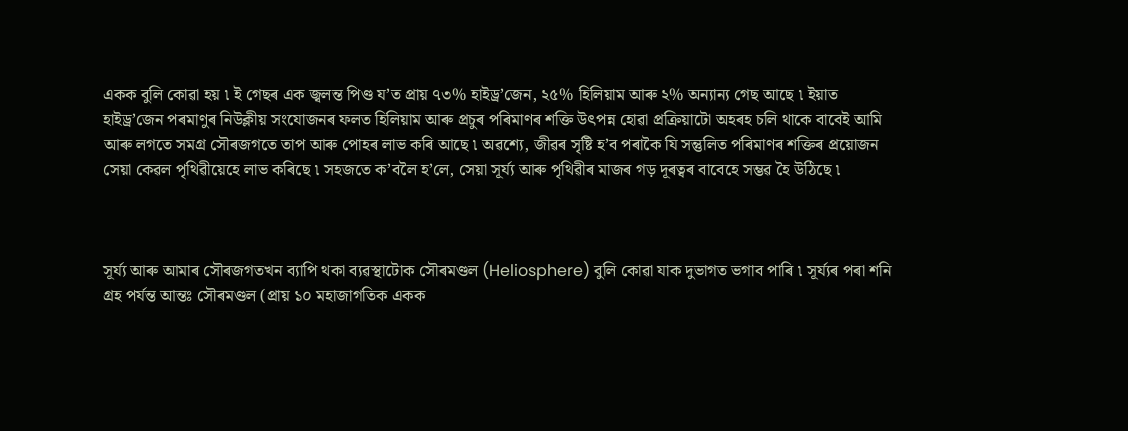একক বুলি কোৱা হয় ৷ ই গেছৰ এক জ্বলন্ত পিণ্ড য’ত প্ৰায় ৭৩% হাইড্ৰ’জেন, ২৫% হিলিয়াম আৰু ২% অন্যান্য গেছ আছে ৷ ইয়াত হাইড্ৰ’জেন পৰমাণুৰ নিউক্লীয় সংযোজনৰ ফলত হিলিয়াম আৰু প্ৰচুৰ পৰিমাণৰ শক্তি উৎপন্ন হোৱা প্ৰক্ৰিয়াটো অহৰহ চলি থাকে বাবেই আমি আৰু লগতে সমগ্ৰ সৌৰজগতে তাপ আৰু পোহৰ লাভ কৰি আছে ৷ অৱশ্যে, জীৱৰ সৃষ্টি হ’ব পৰাকৈ যি সন্তুলিত পৰিমাণৰ শক্তিৰ প্ৰয়োজন সেয়া কেৱল পৃথিৱীয়েহে লাভ কৰিছে ৷ সহজতে ক’বলৈ হ’লে, সেয়া সূৰ্য্য আৰু পৃথিৱীৰ মাজৰ গড় দূৰত্বৰ বাবেহে সম্ভৱ হৈ উঠিছে ৷



সূৰ্য্য আৰু আমাৰ সৌৰজগতখন ব্যাপি থকা ব্যৱস্থাটোক সৌৰমণ্ডল (Heliosphere) বুলি কোৱা যাক দুভাগত ভগাব পাৰি ৷ সূৰ্য্যৰ পৰা শনি গ্ৰহ পৰ্যন্ত আন্তঃ সৌৰমণ্ডল (প্ৰায় ১০ মহাজাগতিক একক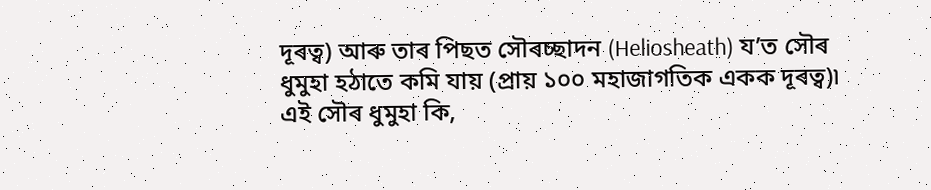দূৰত্ব) আৰু তাৰ পিছত সৌৰচ্ছাদন (Heliosheath) য’ত সৌৰ ধুমুহা হঠাতে কমি যায় (প্ৰায় ১০০ মহাজাগতিক একক দূৰত্ব)৷ এই সৌৰ ধুমুহা কি,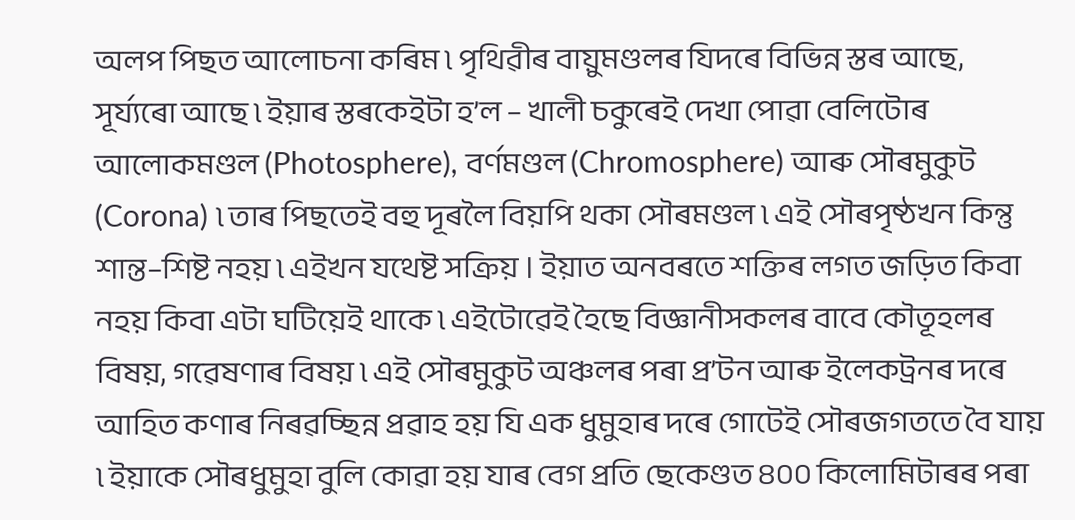অলপ পিছত আলোচনা কৰিম ৷ পৃথিৱীৰ বায়ুমণ্ডলৰ যিদৰে বিভিন্ন স্তৰ আছে, সূৰ্য্যৰো আছে ৷ ইয়াৰ স্তৰকেইটা হ’ল – খালী চকুৰেই দেখা পোৱা বেলিটোৰ আলোকমণ্ডল (Photosphere), বৰ্ণমণ্ডল (Chromosphere) আৰু সৌৰমুকুট (Corona) ৷ তাৰ পিছতেই বহু দূৰলৈ বিয়পি থকা সৌৰমণ্ডল ৷ এই সৌৰপৃষ্ঠখন কিন্তু শান্ত–শিষ্ট নহয় ৷ এইখন যথেষ্ট সক্ৰিয় । ইয়াত অনবৰতে শক্তিৰ লগত জড়িত কিবা নহয় কিবা এটা ঘটিয়েই থাকে ৷ এইটোৱেই হৈছে বিজ্ঞানীসকলৰ বাবে কৌতূহলৰ বিষয়, গৱেষণাৰ বিষয় ৷ এই সৌৰমুকুট অঞ্চলৰ পৰা প্ৰ’টন আৰু ইলেকট্ৰনৰ দৰে আহিত কণাৰ নিৰৱচ্ছিন্ন প্ৰৱাহ হয় যি এক ধুমুহাৰ দৰে গোটেই সৌৰজগততে বৈ যায় ৷ ইয়াকে সৌৰধুমুহা বুলি কোৱা হয় যাৰ বেগ প্ৰতি ছেকেণ্ডত ৪০০ কিলোমিটাৰৰ পৰা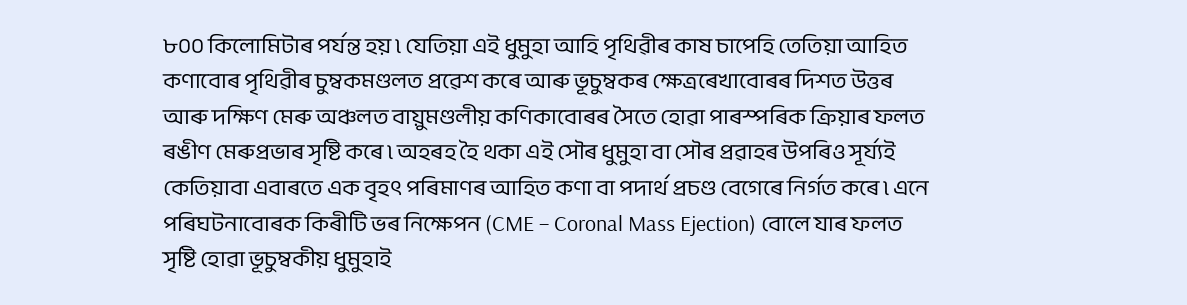৮০০ কিলোমিটাৰ পৰ্যন্ত হয় ৷ যেতিয়া এই ধুমুহা আহি পৃথিৱীৰ কাষ চাপেহি তেতিয়া আহিত কণাবোৰ পৃথিৱীৰ চুম্বকমণ্ডলত প্ৰৱেশ কৰে আৰু ভূচুম্বকৰ ক্ষেত্ৰৰেখাবোৰৰ দিশত উত্তৰ আৰু দক্ষিণ মেৰু অঞ্চলত বায়ুমণ্ডলীয় কণিকাবোৰৰ সৈতে হোৱা পাৰস্পৰিক ক্ৰিয়াৰ ফলত ৰঙীণ মেৰুপ্ৰভাৰ সৃষ্টি কৰে ৷ অহৰহ হৈ থকা এই সৌৰ ধুমুহা বা সৌৰ প্ৰৱাহৰ উপৰিও সূৰ্য্যই কেতিয়াবা এবাৰতে এক বৃহৎ পৰিমাণৰ আহিত কণা বা পদাৰ্থ প্ৰচণ্ড বেগেৰে নিৰ্গত কৰে ৷ এনে পৰিঘটনাবোৰক কিৰীটি ভৰ নিক্ষেপন (CME – Coronal Mass Ejection) বোলে যাৰ ফলত সৃষ্টি হোৱা ভূচুম্বকীয় ধুমুহাই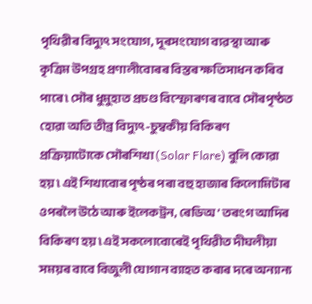পৃথিৱীৰ বিদ্যুৎ সংযোগ, দূৰসংযোগ ব্যৱস্থা আৰু কৃত্ৰিম উপগ্ৰহ প্ৰণালীবোৰৰ বিস্তৰ ক্ষতিসাধন কৰিব পাৰে ৷ সৌৰ ধুমুহাত প্ৰচণ্ড বিস্ফোৰণৰ বাবে সৌৰপৃষ্ঠত হোৱা অতি তীব্ৰ বিদ্যুৎ-চুম্বকীয় বিকিৰণ প্ৰক্ৰিয়াটোকে সৌৰশিখা (Solar Flare) বুলি কোৱা হয় ৷ এই শিখাবোৰ পৃষ্ঠৰ পৰা বহু হাজাৰ কিলোমিটাৰ ওপৰলৈ উঠে আৰু ইলেকট্ৰন, ৰেডিঅ’ তৰংগ আদিৰ বিকিৰণ হয় ৷ এই সকলোবোৰেই পৃথিৱীত দীঘলীয়া সময়ৰ বাবে বিজুলী যোগান ব্যাহত কৰাৰ দৰে অন্যান্য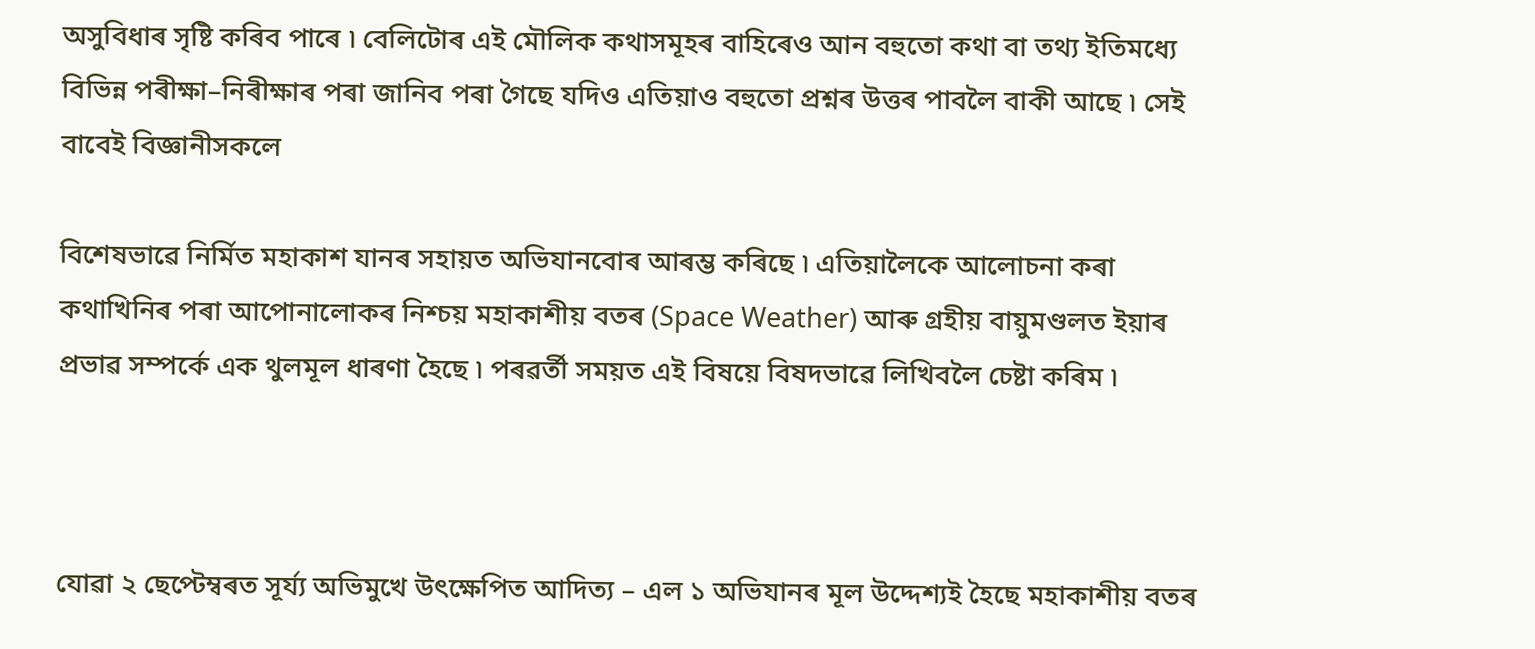অসুবিধাৰ সৃষ্টি কৰিব পাৰে ৷ বেলিটোৰ এই মৌলিক কথাসমূহৰ বাহিৰেও আন বহুতো কথা বা তথ্য ইতিমধ্যে বিভিন্ন পৰীক্ষা–নিৰীক্ষাৰ পৰা জানিব পৰা গৈছে যদিও এতিয়াও বহুতো প্ৰশ্নৰ উত্তৰ পাবলৈ বাকী আছে ৷ সেই বাবেই বিজ্ঞানীসকলে

বিশেষভাৱে নিৰ্মিত মহাকাশ যানৰ সহায়ত অভিযানবোৰ আৰম্ভ কৰিছে ৷ এতিয়ালৈকে আলোচনা কৰা কথাখিনিৰ পৰা আপোনালোকৰ নিশ্চয় মহাকাশীয় বতৰ (Space Weather) আৰু গ্ৰহীয় বায়ুমণ্ডলত ইয়াৰ প্ৰভাৱ সম্পৰ্কে এক থুলমূল ধাৰণা হৈছে ৷ পৰৱৰ্তী সময়ত এই বিষয়ে বিষদভাৱে লিখিবলৈ চেষ্টা কৰিম ৷



যোৱা ২ ছেপ্টেম্বৰত সূৰ্য্য অভিমুখে উৎক্ষেপিত আদিত্য – এল ১ অভিযানৰ মূল উদ্দেশ্যই হৈছে মহাকাশীয় বতৰ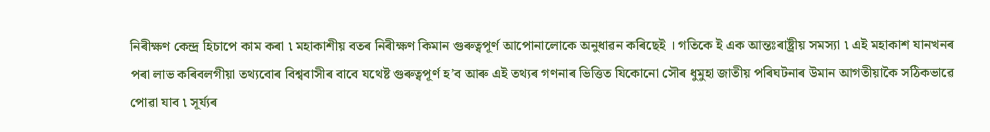নিৰীক্ষণ কেন্দ্ৰ হিচাপে কাম কৰা ৷ মহাকাশীয় বতৰ নিৰীক্ষণ কিমান গুৰুত্বপূৰ্ণ আপোনালোকে অনুধাৱন কৰিছেই । গতিকে ই এক আন্তঃৰাষ্ট্ৰীয় সমস্যা ৷ এই মহাকাশ যানখনৰ পৰা লাভ কৰিবলগীয়া তথ্যবোৰ বিশ্ববাসীৰ বাবে যথেষ্ট গুৰুত্বপূৰ্ণ হ’ব আৰু এই তথ্যৰ গণনাৰ ভিত্তিত যিকোনো সৌৰ ধুমুহা জাতীয় পৰিঘটনাৰ উমান আগতীয়াকৈ সঠিকভাৱে পোৱা যাব ৷ সূৰ্য্যৰ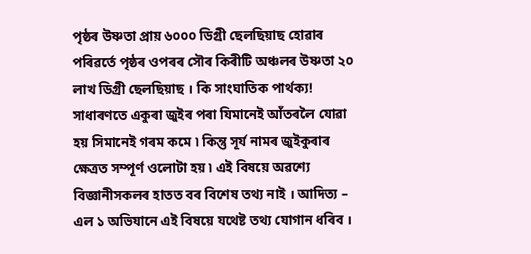পৃষ্ঠৰ উষ্ণতা প্ৰায় ৬০০০ ডিগ্ৰী ছেলছিয়াছ হোৱাৰ পৰিৱৰ্তে পৃষ্ঠৰ ওপৰৰ সৌৰ কিৰীটি অঞ্চলৰ উষ্ণতা ২০ লাখ ডিগ্ৰী ছেলছিয়াছ । কি সাংঘাতিক পাৰ্থক্য! সাধাৰণতে একুৰা জুইৰ পৰা যিমানেই আঁতৰলৈ যোৱা হয় সিমানেই গৰম কমে ৷ কিন্তু সূৰ্য নামৰ জুইকুৰাৰ ক্ষেত্ৰত সম্পূৰ্ণ ওলোটা হয় ৷ এই বিষয়ে অৱশ্যে বিজ্ঞানীসকলৰ হাতত বৰ বিশেষ তথ্য নাই । আদিত্য – এল ১ অভিযানে এই বিষয়ে যথেষ্ট তথ্য যোগান ধৰিব ।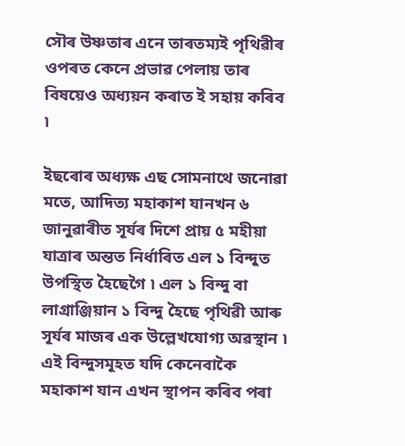সৌৰ উষ্ণতাৰ এনে তাৰতম্যই পৃথিৱীৰ ওপৰত কেনে প্ৰভাৱ পেলায় তাৰ বিষয়েও অধ্যয়ন কৰাত ই সহায় কৰিব ৷

ইছৰোৰ অধ্যক্ষ এছ সোমনাথে জনোৱা মতে, আদিত্য মহাকাশ যানখন ৬ জানুৱাৰীত সূৰ্যৰ দিশে প্ৰায় ৫ মহীয়া যাত্ৰাৰ অন্তত নিৰ্ধাৰিত এল ১ বিন্দুত উপস্থিত হৈছেগৈ ৷ এল ১ বিন্দু বা লাগ্ৰাঞ্জিয়ান ১ বিন্দু হৈছে পৃথিৱী আৰু সূৰ্যৰ মাজৰ এক উল্লেখযোগ্য অৱস্থান ৷ এই বিন্দুসমূহত যদি কেনেবাকৈ মহাকাশ যান এখন স্থাপন কৰিব পৰা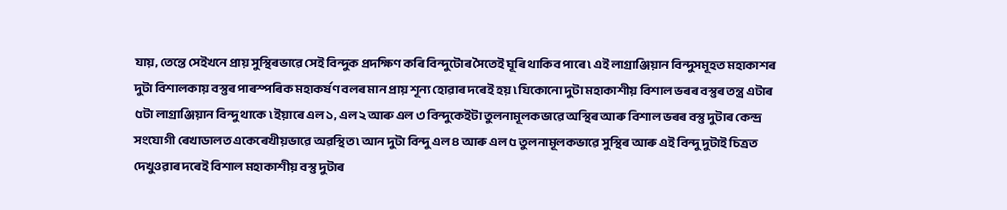যায়, তেন্তে সেইখনে প্ৰায় সুস্থিৰভাৱে সেই বিন্দুক প্ৰদক্ষিণ কৰি বিন্দুটোৰ সৈতেই ঘূৰি থাকিব পাৰে ৷ এই লাগ্ৰাঞ্জিয়ান বিন্দুসমূহত মহাকাশৰ দুটা বিশালকায় বস্তুৰ পাৰস্পৰিক মহাকৰ্ষণ বলৰ মান প্ৰায় শূন্য হোৱাৰ দৰেই হয় ৷ যিকোনো দুটা মহাকাশীয় বিশাল ভৰৰ বস্তুৰ তন্ত্ৰ এটাৰ ৫টা লাগ্ৰাঞ্জিয়ান বিন্দু থাকে ৷ ইয়াৰে এল ১, এল ২ আৰু এল ৩ বিন্দুকেইটা তুলনামূলকভাৱে অস্থিৰ আৰু বিশাল ভৰৰ বস্তু দুটাৰ কেন্দ্ৰ সংযোগী ৰেখাডালত একেৰেখীয়ভাৱে অৱস্থিত ৷ আন দুটা বিন্দু এল ৪ আৰু এল ৫ তুলনামূলকভাৱে সুস্থিৰ আৰু এই বিন্দু দুটাই চিত্ৰত দেখুওৱাৰ দৰেই বিশাল মহাকাশীয় বস্তু দুটাৰ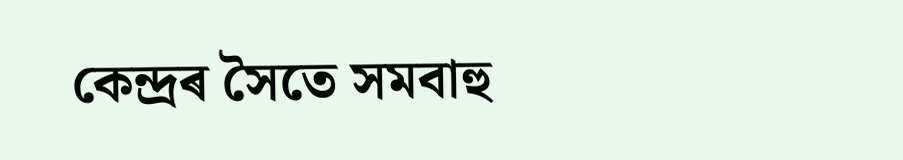কেন্দ্ৰৰ সৈতে সমবাহু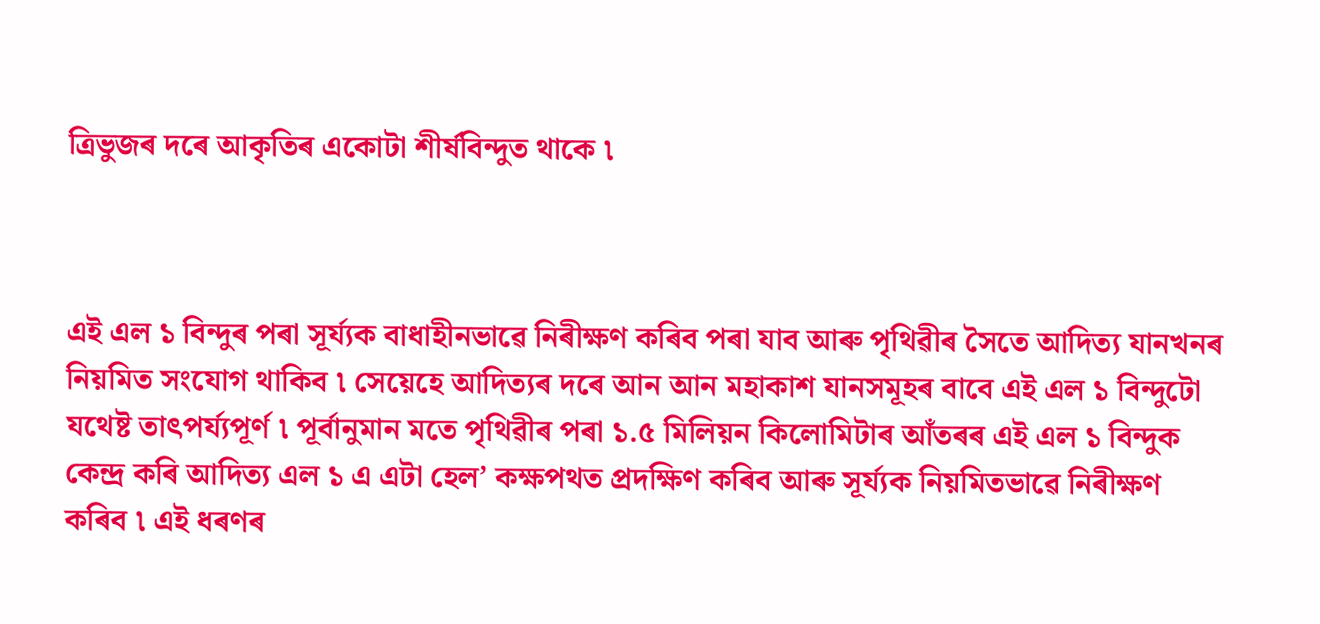ত্ৰিভুজৰ দৰে আকৃতিৰ একোটা শীৰ্ষবিন্দুত থাকে ৷



এই এল ১ বিন্দুৰ পৰা সূৰ্য্যক বাধাহীনভাৱে নিৰীক্ষণ কৰিব পৰা যাব আৰু পৃথিৱীৰ সৈতে আদিত্য যানখনৰ নিয়মিত সংযোগ থাকিব ৷ সেয়েহে আদিত্যৰ দৰে আন আন মহাকাশ যানসমূহৰ বাবে এই এল ১ বিন্দুটো যথেষ্ট তাৎপৰ্য্যপূৰ্ণ ৷ পূৰ্বানুমান মতে পৃথিৱীৰ পৰা ১.৫ মিলিয়ন কিলোমিটাৰ আঁতৰৰ এই এল ১ বিন্দুক কেন্দ্ৰ কৰি আদিত্য এল ১ এ এটা হেল’ কক্ষপথত প্ৰদক্ষিণ কৰিব আৰু সূৰ্য্যক নিয়মিতভাৱে নিৰীক্ষণ কৰিব ৷ এই ধৰণৰ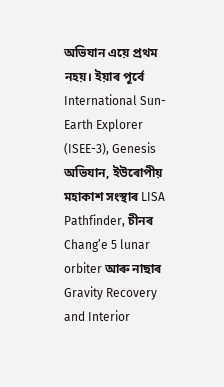অভিযান এয়ে প্ৰথম নহয়। ইয়াৰ পূৰ্বে International Sun-Earth Explorer (ISEE-3), Genesis অভিযান, ইউৰোপীয় মহাকাশ সংস্থাৰ LISA Pathfinder, চীনৰ Chang’e 5 lunar orbiter আৰু নাছাৰ Gravity Recovery and Interior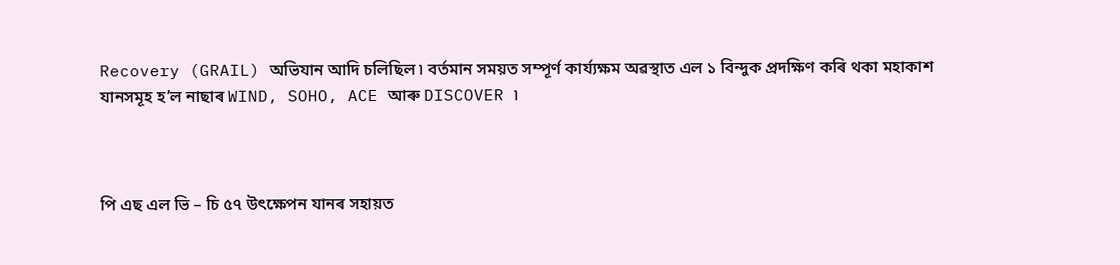Recovery (GRAIL) অভিযান আদি চলিছিল ৷ বৰ্তমান সময়ত সম্পূৰ্ণ কাৰ্য্যক্ষম অৱস্থাত এল ১ বিন্দুক প্ৰদক্ষিণ কৰি থকা মহাকাশ যানসমূহ হ’ল নাছাৰ WIND, SOHO, ACE আৰু DISCOVER ৷



পি এছ এল ভি – চি ৫৭ উৎক্ষেপন যানৰ সহায়ত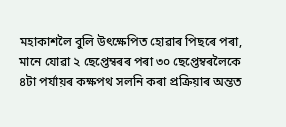মহাকাশলৈ বুলি উৎক্ষেপিত হোৱাৰ পিছৰে পৰা, মানে যোৱা ২ ছেপ্তেম্বৰৰ পৰা ৩০ ছেপ্তেম্বৰলৈকে ৪টা পৰ্যায়ৰ কক্ষপথ সলনি কৰা প্ৰক্ৰিয়াৰ অন্তত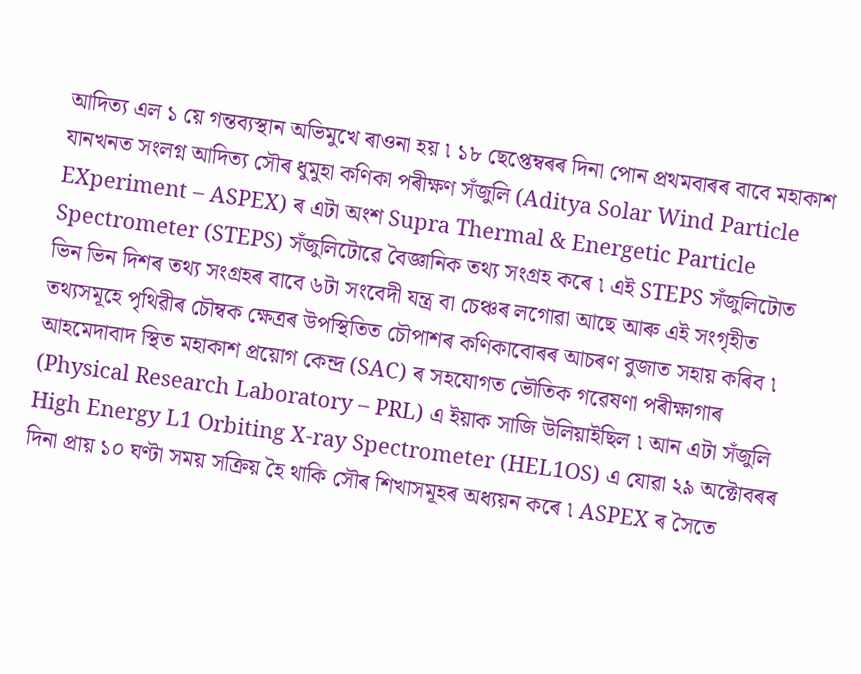আদিত্য এল ১ য়ে গন্তব্যস্থান অভিমুখে ৰাওনা হয় ৷ ১৮ ছেপ্তেম্বৰৰ দিনা পোন প্ৰথমবাৰৰ বাবে মহাকাশ যানখনত সংলগ্ন আদিত্য সৌৰ ধুমুহা কণিকা পৰীক্ষণ সঁজুলি (Aditya Solar Wind Particle EXperiment – ASPEX) ৰ এটা অংশ Supra Thermal & Energetic Particle Spectrometer (STEPS) সঁজুলিটোৱে বৈজ্ঞানিক তথ্য সংগ্ৰহ কৰে ৷ এই STEPS সঁজুলিটোত ভিন ভিন দিশৰ তথ্য সংগ্ৰহৰ বাবে ৬টা সংবেদী যন্ত্ৰ বা চেঞ্চৰ লগোৱা আছে আৰু এই সংগৃহীত তথ্যসমূহে পৃথিৱীৰ চৌম্বক ক্ষেত্ৰৰ উপস্থিতিত চৌপাশৰ কণিকাবোৰৰ আচৰণ বুজাত সহায় কৰিব ৷ আহমেদাবাদ স্থিত মহাকাশ প্ৰয়োগ কেন্দ্ৰ (SAC) ৰ সহযোগত ভৌতিক গৱেষণা পৰীক্ষাগাৰ (Physical Research Laboratory – PRL) এ ইয়াক সাজি উলিয়াইছিল ৷ আন এটা সঁজুলি High Energy L1 Orbiting X-ray Spectrometer (HEL1OS) এ যোৱা ২৯ অক্টোবৰৰ দিনা প্ৰায় ১০ ঘণ্টা সময় সক্ৰিয় হৈ থাকি সৌৰ শিখাসমূহৰ অধ্যয়ন কৰে ৷ ASPEX ৰ সৈতে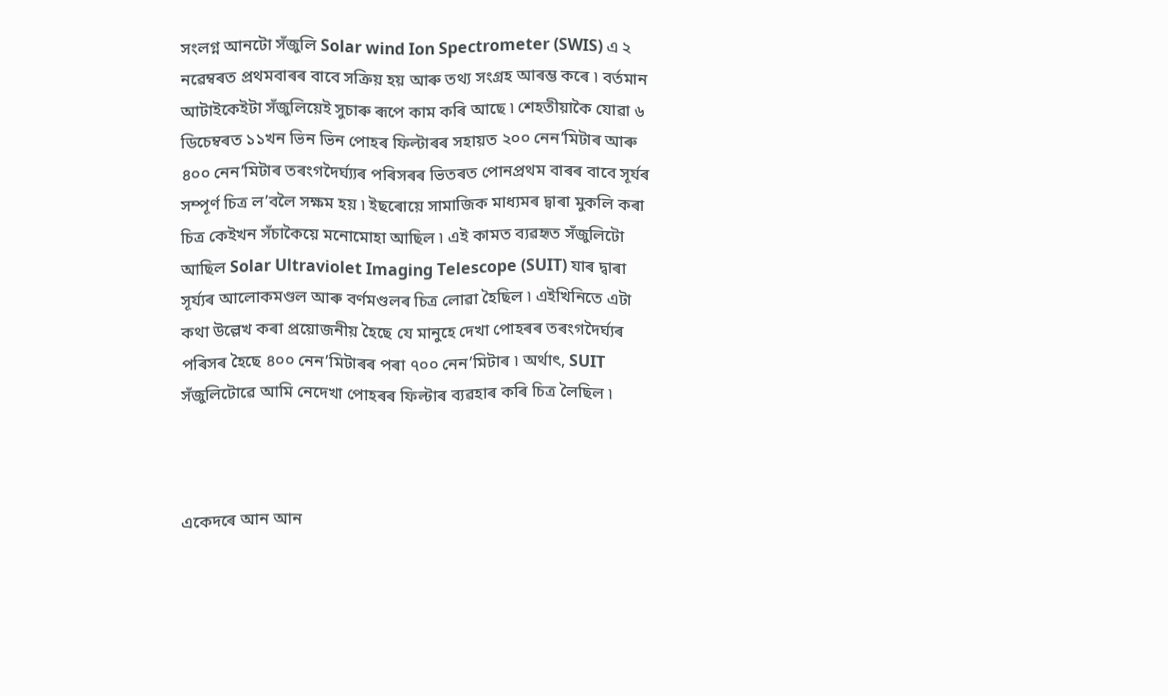সংলগ্ন আনটো সঁজুলি Solar wind Ion Spectrometer (SWIS) এ ২ নৱেম্বৰত প্ৰথমবাৰৰ বাবে সক্ৰিয় হয় আৰু তথ্য সংগ্ৰহ আৰম্ভ কৰে ৷ বৰ্তমান আটাইকেইটা সঁজুলিয়েই সুচাৰু ৰূপে কাম কৰি আছে ৷ শেহতীয়াকৈ যোৱা ৬ ডিচেম্বৰত ১১খন ভিন ভিন পোহৰ ফিল্টাৰৰ সহায়ত ২০০ নেন’মিটাৰ আৰু ৪০০ নেন’মিটাৰ তৰংগদৈৰ্ঘ্য্যৰ পৰিসৰৰ ভিতৰত পোনপ্ৰথম বাৰৰ বাবে সূৰ্যৰ সম্পূৰ্ণ চিত্ৰ ল’বলৈ সক্ষম হয় ৷ ইছৰোয়ে সামাজিক মাধ্যমৰ দ্বাৰা মুকলি কৰা চিত্ৰ কেইখন সঁচাকৈয়ে মনোমোহা আছিল ৷ এই কামত ব্যৱহৃত সঁজুলিটো আছিল Solar Ultraviolet Imaging Telescope (SUIT) যাৰ দ্বাৰা সূৰ্য্যৰ আলোকমণ্ডল আৰু বৰ্ণমণ্ডলৰ চিত্ৰ লোৱা হৈছিল ৷ এইখিনিতে এটা কথা উল্লেখ কৰা প্ৰয়োজনীয় হৈছে যে মানুহে দেখা পোহৰৰ তৰংগদৈৰ্ঘ্যৰ পৰিসৰ হৈছে ৪০০ নেন’মিটাৰৰ পৰা ৭০০ নেন’মিটাৰ ৷ অৰ্থাৎ, SUIT সঁজুলিটোৱে আমি নেদেখা পোহৰৰ ফিল্টাৰ ব্যৱহাৰ কৰি চিত্ৰ লৈছিল ৷



একেদৰে আন আন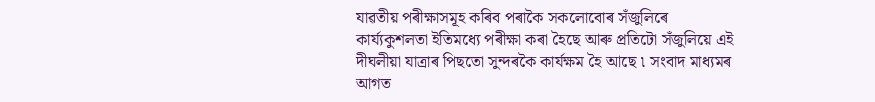যাৱতীয় পৰীক্ষাসমূহ কৰিব পৰাকৈ সকলোবোৰ সঁজুলিৰে কাৰ্য্যকুশলতা ইতিমধ্যে পৰীক্ষা কৰা হৈছে আৰু প্ৰতিটো সঁজুলিয়ে এই দীঘলীয়া যাত্ৰাৰ পিছতো সুন্দৰকৈ কাৰ্যক্ষম হৈ আছে ৷ সংবাদ মাধ্যমৰ আগত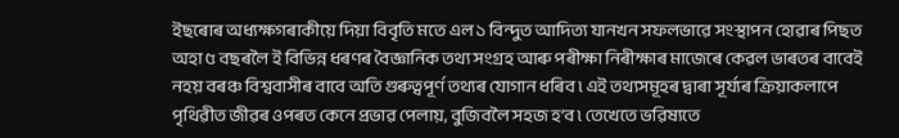ইছৰোৰ অধ্যক্ষগৰাকীয়ে দিয়া বিবৃতি মতে এল ১ বিন্দুত আদিত্য যানখন সফলভাৱে সংস্থাপন হোৱাৰ পিছত অহা ৫ বছৰলৈ ই বিভিন্ন ধৰণৰ বৈজ্ঞানিক তথ্য সংগ্ৰহ আৰু পৰীক্ষা নিৰীক্ষাৰ মাজেৰে কেৱল ভাৰতৰ বাবেই নহয় বৰঞ্চ বিশ্ববাসীৰ বাবে অতি গুৰুত্বপূৰ্ণ তথ্যৰ যোগান ধৰিব ৷ এই তথ্যসমূহৰ দ্বাৰা সূৰ্য্যৰ ক্ৰিয়াকলাপে পৃথিৱীত জীৱৰ ওপৰত কেনে প্ৰভাৱ পেলায়, বুজিবলৈ সহজ হ’ব ৷ তেখেতে ভৱিষ্যতে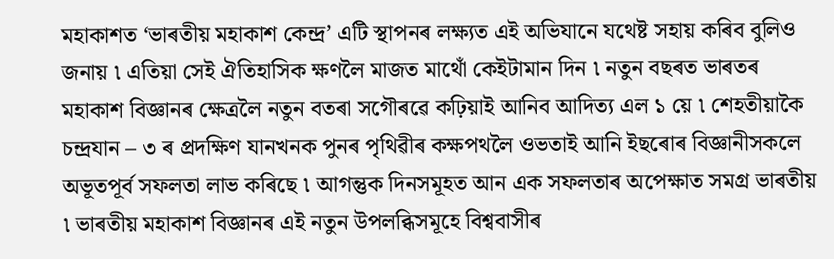মহাকাশত ‘ভাৰতীয় মহাকাশ কেন্দ্ৰ’ এটি স্থাপনৰ লক্ষ্যত এই অভিযানে যথেষ্ট সহায় কৰিব বুলিও জনায় ৷ এতিয়া সেই ঐতিহাসিক ক্ষণলৈ মাজত মাথোঁ কেইটামান দিন ৷ নতুন বছৰত ভাৰতৰ মহাকাশ বিজ্ঞানৰ ক্ষেত্ৰলৈ নতুন বতৰা সগৌৰৱে কঢ়িয়াই আনিব আদিত্য এল ১ য়ে ৷ শেহতীয়াকৈ চন্দ্ৰযান – ৩ ৰ প্ৰদক্ষিণ যানখনক পুনৰ পৃথিৱীৰ কক্ষপথলৈ ওভতাই আনি ইছৰোৰ বিজ্ঞানীসকলে অভূতপূৰ্ব সফলতা লাভ কৰিছে ৷ আগন্তুক দিনসমূহত আন এক সফলতাৰ অপেক্ষাত সমগ্ৰ ভাৰতীয় ৷ ভাৰতীয় মহাকাশ বিজ্ঞানৰ এই নতুন উপলব্ধিসমূহে বিশ্ববাসীৰ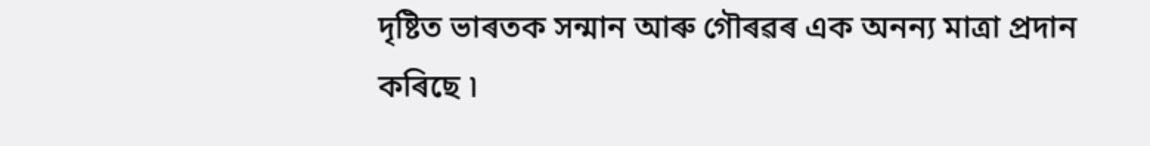দৃষ্টিত ভাৰতক সন্মান আৰু গৌৰৱৰ এক অনন্য মাত্ৰা প্ৰদান কৰিছে ৷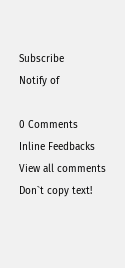Subscribe
Notify of

0 Comments
Inline Feedbacks
View all comments
Don`t copy text!